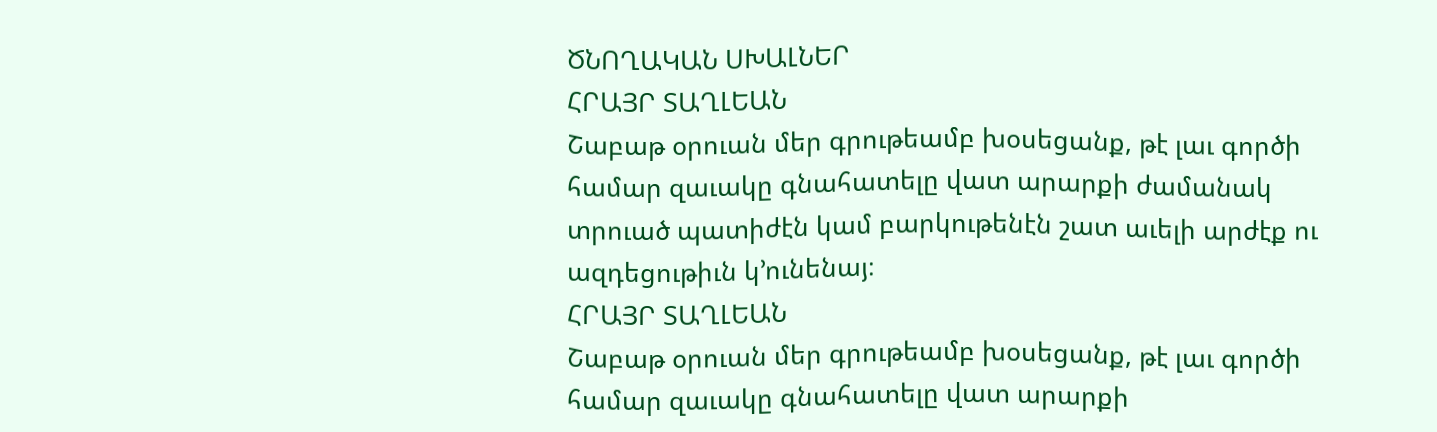ԾՆՈՂԱԿԱՆ ՍԽԱԼՆԵՐ
ՀՐԱՅՐ ՏԱՂԼԵԱՆ
Շաբաթ օրուան մեր գրութեամբ խօսեցանք, թէ լաւ գործի համար զաւակը գնահատելը վատ արարքի ժամանակ տրուած պատիժէն կամ բարկութենէն շատ աւելի արժէք ու ազդեցութիւն կ՚ունենայ։
ՀՐԱՅՐ ՏԱՂԼԵԱՆ
Շաբաթ օրուան մեր գրութեամբ խօսեցանք, թէ լաւ գործի համար զաւակը գնահատելը վատ արարքի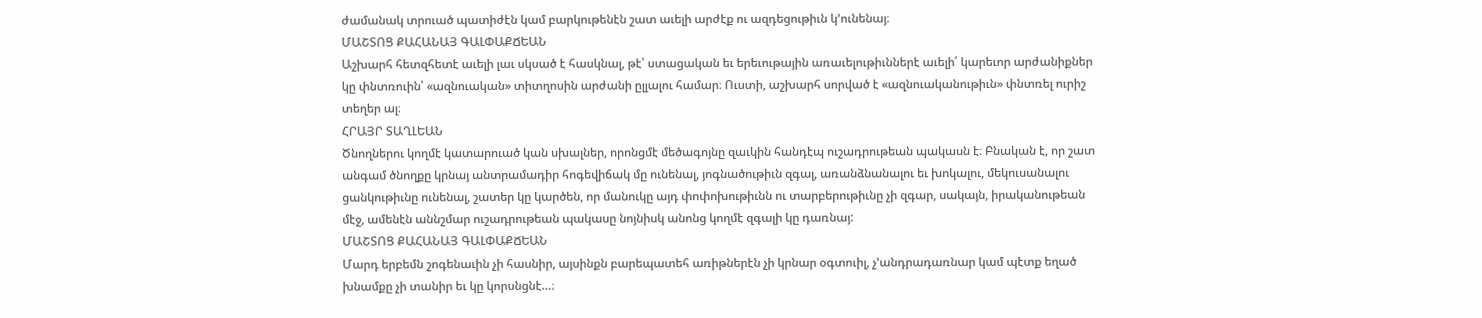ժամանակ տրուած պատիժէն կամ բարկութենէն շատ աւելի արժէք ու ազդեցութիւն կ՚ունենայ։
ՄԱՇՏՈՑ ՔԱՀԱՆԱՅ ԳԱԼՓԱՔՃԵԱՆ
Աշխարհ հետզհետէ աւելի լաւ սկսած է հասկնալ, թէ՝ ստացական եւ երեւութային առաւելութիւններէ աւելի՛ կարեւոր արժանիքներ կը փնտռուին՝ «ազնուական» տիտղոսին արժանի ըլլալու համար։ Ուստի, աշխարհ սորված է «ազնուականութիւն» փնտռել ուրիշ տեղեր ալ։
ՀՐԱՅՐ ՏԱՂԼԵԱՆ
Ծնողներու կողմէ կատարուած կան սխալներ, որոնցմէ մեծագոյնը զաւկին հանդէպ ուշադրութեան պակասն է։ Բնական է, որ շատ անգամ ծնողքը կրնայ անտրամադիր հոգեվիճակ մը ունենալ, յոգնածութիւն զգալ, առանձնանալու եւ խոկալու, մեկուսանալու ցանկութիւնը ունենալ, շատեր կը կարծեն, որ մանուկը այդ փոփոխութիւնն ու տարբերութիւնը չի զգար, սակայն, իրականութեան մէջ, ամենէն աննշմար ուշադրութեան պակասը նոյնիսկ անոնց կողմէ զգալի կը դառնայ:
ՄԱՇՏՈՑ ՔԱՀԱՆԱՅ ԳԱԼՓԱՔՃԵԱՆ
Մարդ երբեմն շոգենաւին չի հասնիր, այսինքն բարեպատեհ առիթներէն չի կրնար օգտուիլ, չ՚անդրադառնար կամ պէտք եղած խնամքը չի տանիր եւ կը կորսնցնէ…։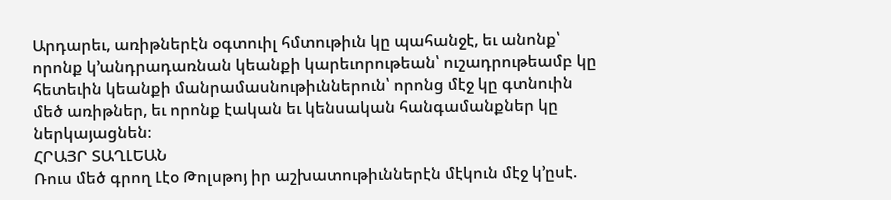Արդարեւ, առիթներէն օգտուիլ հմտութիւն կը պահանջէ, եւ անոնք՝ որոնք կ՚անդրադառնան կեանքի կարեւորութեան՝ ուշադրութեամբ կը հետեւին կեանքի մանրամասնութիւններուն՝ որոնց մէջ կը գտնուին մեծ առիթներ, եւ որոնք էական եւ կենսական հանգամանքներ կը ներկայացնեն։
ՀՐԱՅՐ ՏԱՂԼԵԱՆ
Ռուս մեծ գրող Լէօ Թոլսթոյ իր աշխատութիւններէն մէկուն մէջ կ՚ըսէ.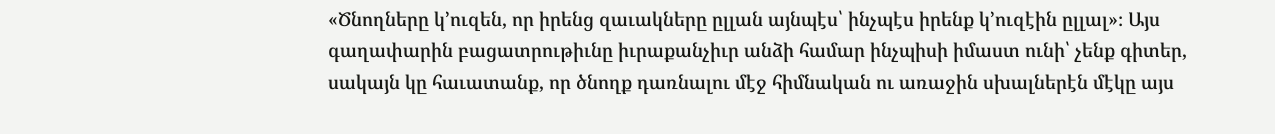«Ծնողները կ՚ուզեն, որ իրենց զաւակները ըլլան այնպէս՝ ինչպէս իրենք կ՚ուզէին ըլլալ»։ Այս գաղափարին բացատրութիւնը իւրաքանչիւր անձի համար ինչպիսի իմաստ ունի՝ չենք գիտեր, սակայն կը հաւատանք, որ ծնողք դառնալու մէջ հիմնական ու առաջին սխալներէն մէկը այս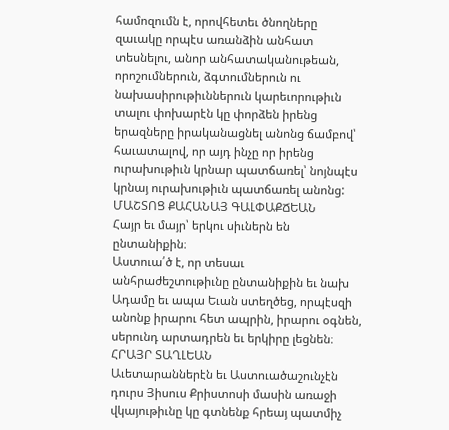համոզումն է, որովհետեւ ծնողները զաւակը որպէս առանձին անհատ տեսնելու, անոր անհատականութեան, որոշումներուն, ձգտումներուն ու նախասիրութիւններուն կարեւորութիւն տալու փոխարէն կը փորձեն իրենց երազները իրականացնել անոնց ճամբով՝ հաւատալով, որ այդ ինչը որ իրենց ուրախութիւն կրնար պատճառել՝ նոյնպէս կրնայ ուրախութիւն պատճառել անոնց:
ՄԱՇՏՈՑ ՔԱՀԱՆԱՅ ԳԱԼՓԱՔՃԵԱՆ
Հայր եւ մայր՝ երկու սիւներն են ընտանիքին։
Աստուա՛ծ է, որ տեսաւ անհրաժեշտութիւնը ընտանիքին եւ նախ Ադամը եւ ապա Եւան ստեղծեց, որպէսզի անոնք իրարու հետ ապրին, իրարու օգնեն, սերունդ արտադրեն եւ երկիրը լեցնեն։
ՀՐԱՅՐ ՏԱՂԼԵԱՆ
Աւետարաններէն եւ Աստուածաշունչէն դուրս Յիսուս Քրիստոսի մասին առաջի վկայութիւնը կը գտնենք հրեայ պատմիչ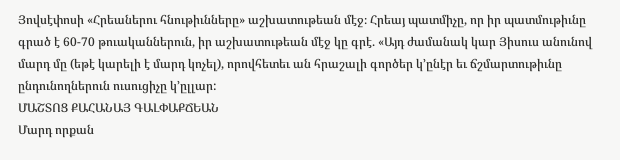Յովսէփոսի «Հրեաներու հնութիւնները» աշխատութեան մէջ։ Հրեայ պատմիչը, որ իր պատմութիւնը գրած է 60-70 թուականներուն, իր աշխատութեան մէջ կը գրէ. «Այդ ժամանակ կար Յիսուս անունով մարդ մը (եթէ կարելի է մարդ կոչել), որովհետեւ ան հրաշալի գործեր կ՚ընէր եւ ճշմարտութիւնը ընդունողներուն ուսուցիչը կ՚ըլլար:
ՄԱՇՏՈՑ ՔԱՀԱՆԱՅ ԳԱԼՓԱՔՃԵԱՆ
Մարդ որքան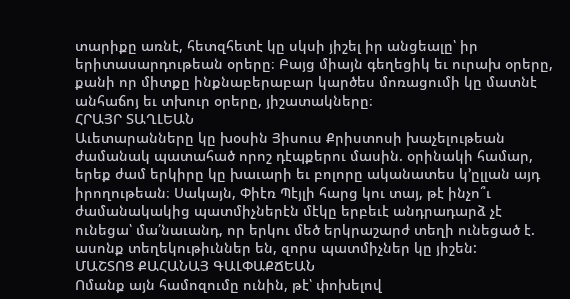տարիքը առնէ, հետզհետէ կը սկսի յիշել իր անցեալը՝ իր երիտասարդութեան օրերը։ Բայց միայն գեղեցիկ եւ ուրախ օրերը, քանի որ միտքը ինքնաբերաբար կարծես մոռացումի կը մատնէ անհաճոյ եւ տխուր օրերը, յիշատակները։
ՀՐԱՅՐ ՏԱՂԼԵԱՆ
Աւետարանները կը խօսին Յիսուս Քրիստոսի խաչելութեան ժամանակ պատահած որոշ դէպքերու մասին. օրինակի համար, երեք ժամ երկիրը կը խաւարի եւ բոլորը ականատես կ՚ըլլան այդ իրողութեան։ Սակայն, Փիէռ Պէյլի հարց կու տայ, թէ ինչո՞ւ ժամանակակից պատմիչներէն մէկը երբեւէ անդրադարձ չէ ունեցա՝ մա՛նաւանդ, որ երկու մեծ երկրաշարժ տեղի ունեցած է. ասոնք տեղեկութիւններ են, զորս պատմիչներ կը յիշեն:
ՄԱՇՏՈՑ ՔԱՀԱՆԱՅ ԳԱԼՓԱՔՃԵԱՆ
Ոմանք այն համոզումը ունին, թէ՝ փոխելով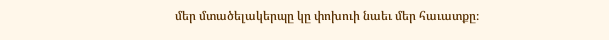մեր մտածելակերպը կը փոխուի նաեւ մեր հաւատքը։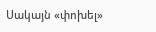Սակայն «փոխել»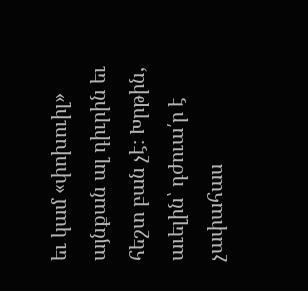եւ կամ «փոխուիլ» այնքան ալ դիւրին եւ հեշտ բան չէ։ Խրթին, աւելին՝ դժուա՛ր է չափահաս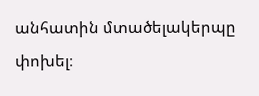անհատին մտածելակերպը փոխել։